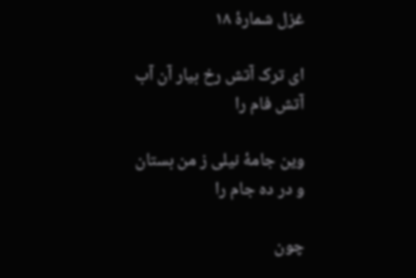غزل شمارهٔ ۱۸

ای ترک آتش رخ بیار آن آب آتش فام را

وین جامهٔ نیلی ز من بستان و در ده جام را

چون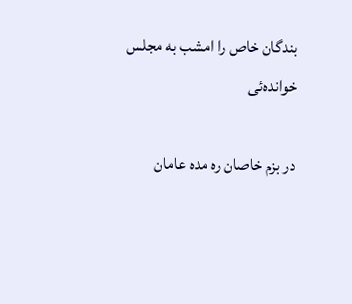بندگان خاص را امشب به مجلس خوانده‌ئی

در بزم خاصان ره مده عامان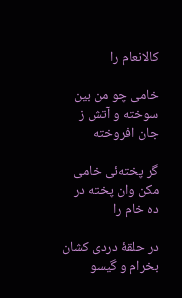کالانعام را

خامی چو من بین سوخته و آتش ز جان افروخته

گر پخته‌ئی خامی مکن وان پخته در ده خام را

در حلقهٔ دردی کشان بخرام و گیسو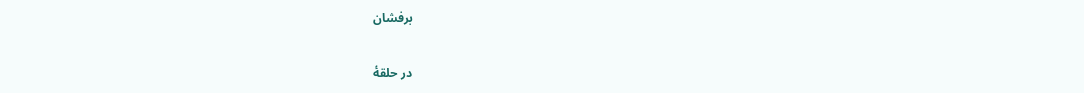برفشان

در حلقهٔ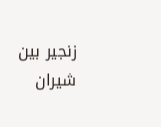زنجیر بین شیران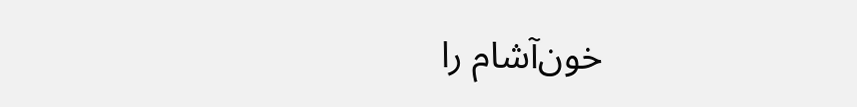خون‌آشام را